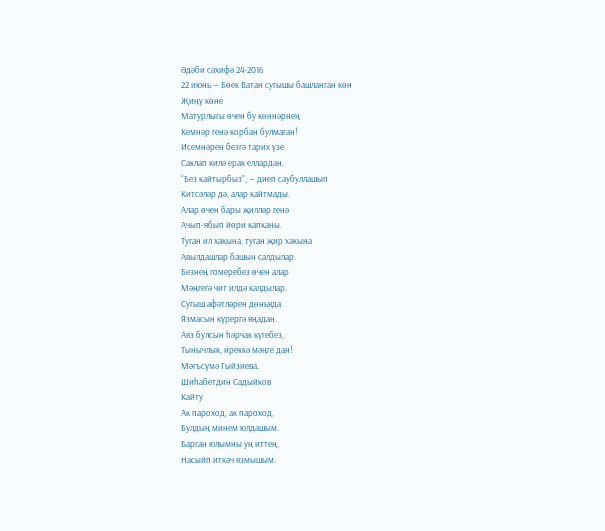Әдәби сәхифә 24-2016
22 июнь — Бөек Ватан сугышы башланган көн
Җиңү көне
Матурлыгы өчен бу көннәрнең
Кемнәр генә корбан булмаган!
Исемнәрен безгә тарих үзе
Саклап килә ерак еллардан.
“Без кайтырбыз”, — диеп саубуллашып
Китсәләр дә, алар кайтмады.
Алар өчен бары җилләр генә
Ачып-ябып йөри капканы.
Туган ил хакына, туган җир хакына
Авылдашлар башын салдылар.
Безнең гомеребез өчен алар
Мәңгегә чит илдә калдылар.
Сугыш афәтләрен дөньяда
Язмасын күрергә яңадан.
Аяз булсын һәрчак күгебез,
Тынычлык, иреккә мәңге дан!
Мәгъсүмә Гыйзиева.
Шиһабетдин Садыйков
Кайту
Ак пароход, ак пароход,
Булдың минем юлдашым.
Барган юлымны уң иттең,
Насыйп иткәч язмышым.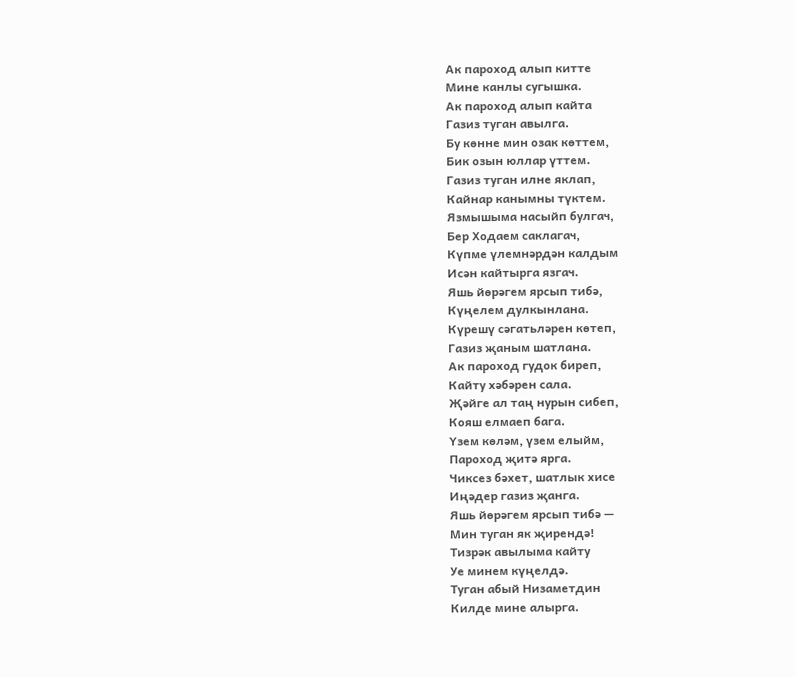Ак пароход алып китте
Мине канлы сугышка.
Ак пароход алып кайта
Газиз туган авылга.
Бу көнне мин озак көттем,
Бик озын юллар үттем.
Газиз туган илне яклап,
Кайнар канымны түктем.
Язмышыма насыйп булгач,
Бер Ходаем саклагач,
Күпме үлемнәрдән калдым
Исән кайтырга язгач.
Яшь йөрәгем ярсып тибә,
Күңелем дулкынлана.
Күрешү сәгатьләрен көтеп,
Газиз җаным шатлана.
Ак пароход гудок биреп,
Кайту хәбәрен сала.
Җәйге ал таң нурын сибеп,
Кояш елмаеп бага.
Үзем көләм, үзем елыйм,
Пароход җитә ярга.
Чиксез бәхет, шатлык хисе
Иңәдер газиз җанга.
Яшь йөрәгем ярсып тибә —
Мин туган як җирендә!
Тизрәк авылыма кайту
Уе минем күңелдә.
Туган абый Низаметдин
Килде мине алырга.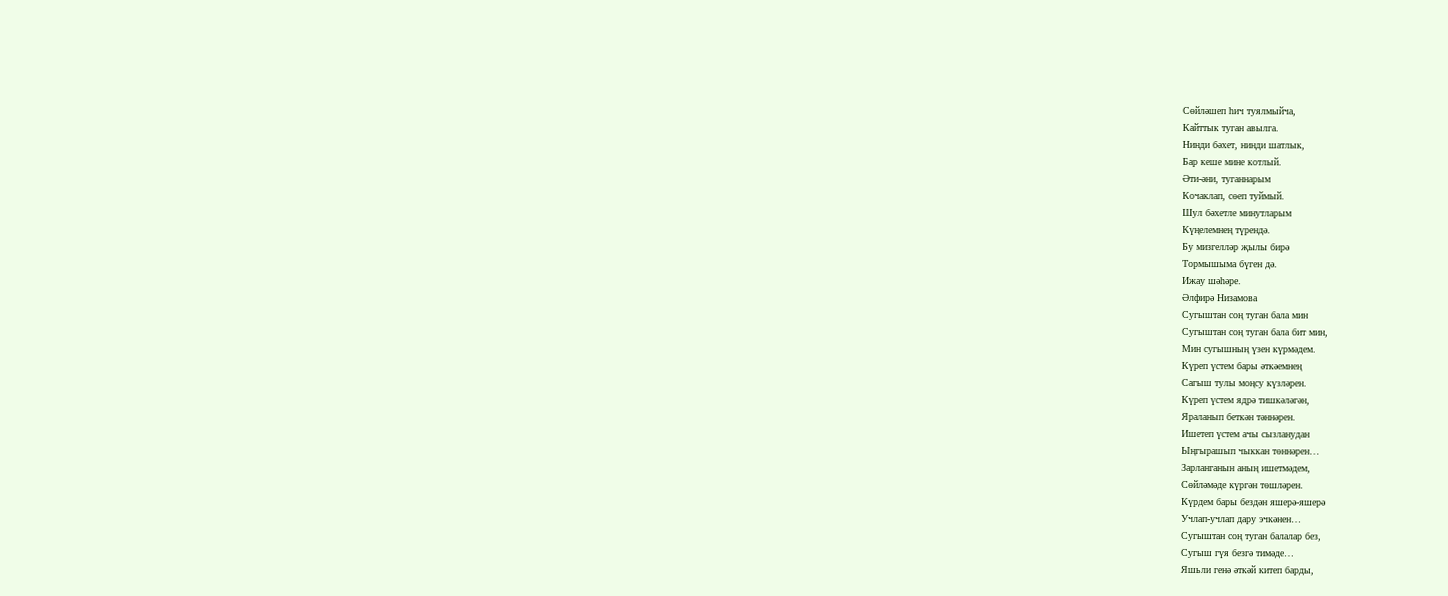Сөйләшеп һич туялмыйча,
Кайттык туган авылга.
Нинди бәхет, нинди шатлык,
Бар кеше мине котлый.
Әти-әни, туганнарым
Кочаклап, сөеп туймый.
Шул бәхетле минутларым
Күңелемнең түрендә.
Бу мизгелләр җылы бирә
Тормышыма бүген дә.
Ижау шәһәре.
Әлфирә Низамова
Сугыштан соң туган бала мин
Сугыштан соң туган бала бит мин,
Мин сугышның үзен күрмәдем.
Күреп үстем бары әткәемнең
Сагыш тулы моңсу күзләрен.
Күреп үстем ядрә тишкәләгән,
Яраланып беткән тәннәрен.
Ишетеп үстем ачы сызланудан
Ыңгырашып чыккан төннәрен…
Зарланганын аның ишетмәдем,
Сөйләмәде күргән төшләрен.
Күрдем бары бездән яшерә-яшерә
Учлап-учлап дару эчкәнен…
Сугыштан соң туган балалар без,
Сугыш гүя безгә тимәде…
Яшьли генә әткәй китеп барды,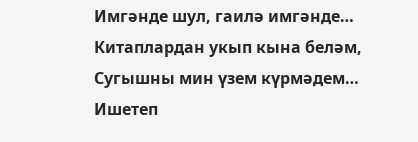Имгәнде шул, гаилә имгәнде…
Китаплардан укып кына беләм,
Сугышны мин үзем күрмәдем…
Ишетеп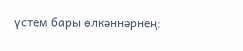үстем бары өлкәннәрнең: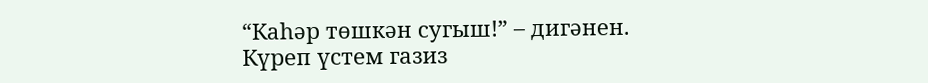“Каһәр төшкән сугыш!” – дигәнен.
Күреп үстем газиз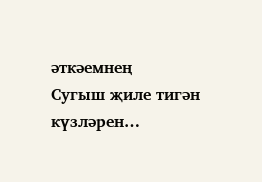әткәемнең
Сугыш җиле тигән күзләрен…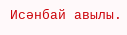Исәнбай авылы.